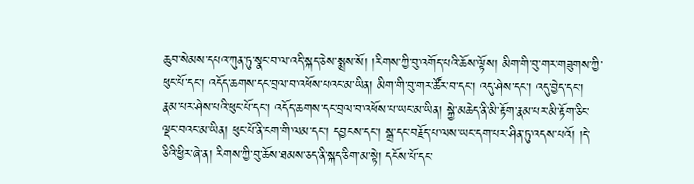ཆུབ་སེམས་དཔའ་ཀུན་ཏུ་སྣང་བ་ལ་འདི་སྐད་ཅེས་སྨྲས་སོ། །རིགས་ཀྱི་བུ་འགོད་པའི་ཆོས་ལྟོས། མིག་གི་བུ་གར་གཟུགས་ཀྱི་ཕུང་པོ་དང་། འདོད་ཆགས་དང་བྲལ་བ་འཕོས་པའང་མ་ཡིན། མིག་གི་བུ་གར་ཚོར་བ་དང་། འདུ་ཤེས་དང་། འདུ་བྱེད་དང་། རྣམ་པར་ཤེས་པའི་ཕུང་པོ་དང་། འདོད་ཆགས་དང་བྲལ་བ་འཕོས་པ་ཡང་མ་ཡིན། སྐྱེ་མཆེད་ནི་མི་རྟོག་རྣམ་པར་མི་རྟོག་ཅིང་ལྡང་བའང་མ་ཡིན། ཕུང་པོ་ནི་ངག་གི་ལམ་དང་། དབྱངས་དང་། སྒྲ་དང་བརྗོད་པ་ལས་ཡང་དག་པར་ཤིན་ཏུ་འདས་པའོ། །དེ་ཅིའི་ཕྱིར་ཞེ་ན། རིགས་ཀྱི་བུ་ཆོས་ཐམས་ཅད་ནི་སྐད་ཅིག་མ་སྟེ། དངོས་པོ་དང་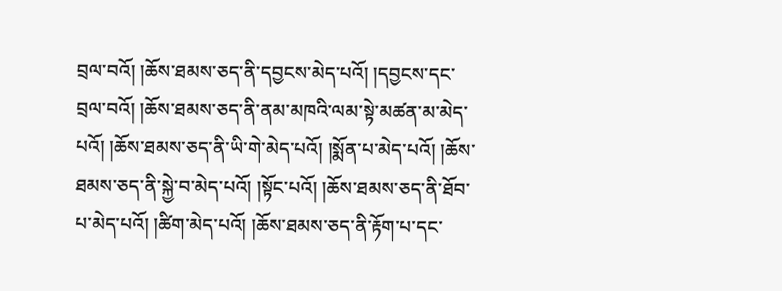བྲལ་བའོ། །ཆོས་ཐམས་ཅད་ནི་དབྱངས་མེད་པའོ། །དབྱངས་དང་བྲལ་བའོ། །ཆོས་ཐམས་ཅད་ནི་ནམ་མཁའི་ལམ་སྟེ་མཚན་མ་མེད་པའོ། །ཆོས་ཐམས་ཅད་ནི་ཡི་གེ་མེད་པའོ། །སྨོན་པ་མེད་པའོ། །ཆོས་ཐམས་ཅད་ནི་སྐྱེ་བ་མེད་པའོ། །སྟོང་པའོ། །ཆོས་ཐམས་ཅད་ནི་ཐོབ་པ་མེད་པའོ། །ཚིག་མེད་པའོ། །ཆོས་ཐམས་ཅད་ནི་རྟོག་པ་དང་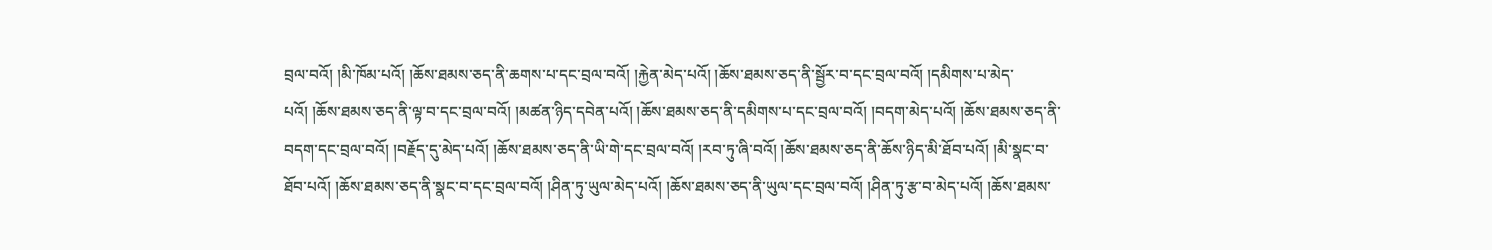བྲལ་བའོ། །མི་ཁོམ་པའོ། །ཆོས་ཐམས་ཅད་ནི་ཆགས་པ་དང་བྲལ་བའོ། །རྐྱེན་མེད་པའོ། །ཆོས་ཐམས་ཅད་ནི་སྦྱོར་བ་དང་བྲལ་བའོ། །དམིགས་པ་མེད་པའོ། །ཆོས་ཐམས་ཅད་ནི་ལྟ་བ་དང་བྲལ་བའོ། །མཚན་ཉིད་དབེན་པའོ། །ཆོས་ཐམས་ཅད་ནི་དམིགས་པ་དང་བྲལ་བའོ། །བདག་མེད་པའོ། །ཆོས་ཐམས་ཅད་ནི་བདག་དང་བྲལ་བའོ། །བརྗོད་དུ་མེད་པའོ། །ཆོས་ཐམས་ཅད་ནི་ཡི་གེ་དང་བྲལ་བའོ། །རབ་ཏུ་ཞི་བའོ། །ཆོས་ཐམས་ཅད་ནི་ཆོས་ཉིད་མི་ཐོབ་པའོ། །མི་སྣང་བ་ཐོབ་པའོ། །ཆོས་ཐམས་ཅད་ནི་སྣང་བ་དང་བྲལ་བའོ། །ཤིན་ཏུ་ཡུལ་མེད་པའོ། །ཆོས་ཐམས་ཅད་ནི་ཡུལ་དང་བྲལ་བའོ། །ཤིན་ཏུ་རྩ་བ་མེད་པའོ། །ཆོས་ཐམས་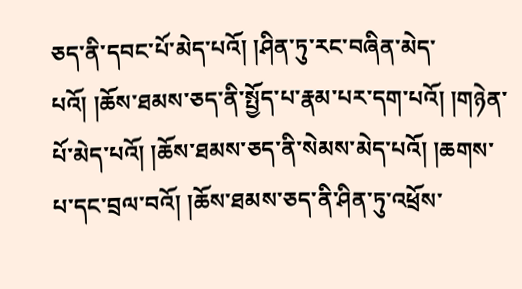ཅད་ནི་དབང་པོ་མེད་པའོ། །ཤིན་ཏུ་རང་བཞིན་མེད་པའོ། །ཆོས་ཐམས་ཅད་ནི་སྤྱོད་པ་རྣམ་པར་དག་པའོ། །གཉེན་པོ་མེད་པའོ། །ཆོས་ཐམས་ཅད་ནི་སེམས་མེད་པའོ། །ཆགས་པ་དང་བྲལ་བའོ། །ཆོས་ཐམས་ཅད་ནི་ཤིན་ཏུ་འཕྲོས་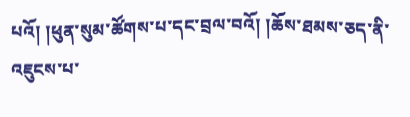པའོ། །ཕུན་སུམ་ཚོགས་པ་དང་བྲལ་བའོ། །ཆོས་ཐམས་ཅད་ནི་འཇུངས་པ་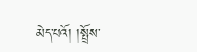མེད་པའོ། །སྤྲོས་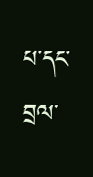པ་དང་བྲལ་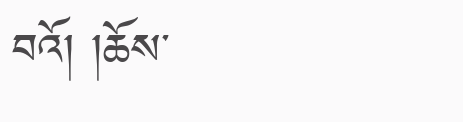བའོ། །ཆོས་